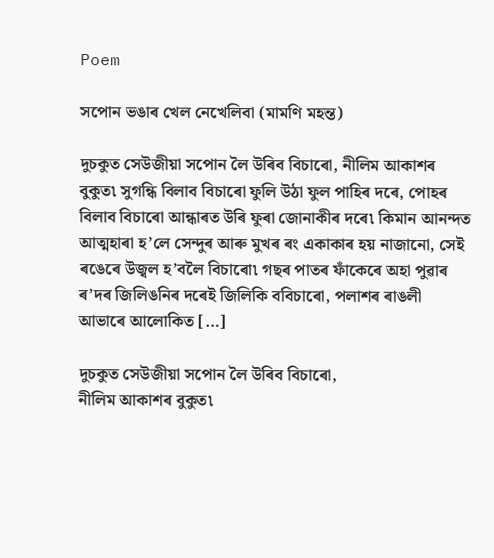Poem

সপোন ভঙাৰ খেল নেখেলিবা (মামণি মহন্ত)

দুচকুত সেউজীয়া সপোন লৈ উৰিব বিচাৰো, নীলিম আকাশৰ বুকুত৷ সুগন্ধি বিলাব বিচাৰো ফুলি উঠা ফুল পাহিৰ দৰে, পোহৰ বিলাব বিচাৰো আন্ধাৰত উৰি ফুৰা জোনাকীৰ দৰে৷ কিমান আনন্দত আত্মহাৰা হ’লে সেন্দুৰ আৰু মুখৰ ৰং একাকাৰ হয় নাজানো, সেই ৰঙেৰে উজ্বল হ’বলৈ বিচাৰো৷ গছৰ পাতৰ ফাঁকেৰে অহা পুৱাৰ ৰ’দৰ জিলিঙনিৰ দৰেই জিলিকি ববিচাৰো, পলাশৰ ৰাঙলী আভাৰে আলোকিত […]

দুচকুত সেউজীয়া সপোন লৈ উৰিব বিচাৰো,
নীলিম আকাশৰ বুকুত৷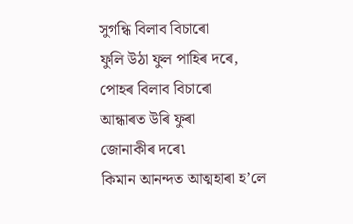সুগন্ধি বিলাব বিচাৰো
ফুলি উঠা ফুল পাহিৰ দৰে,
পোহৰ বিলাব বিচাৰো
আন্ধাৰত উৰি ফুৰা
জোনাকীৰ দৰে৷
কিমান আনন্দত আত্মহাৰা হ’লে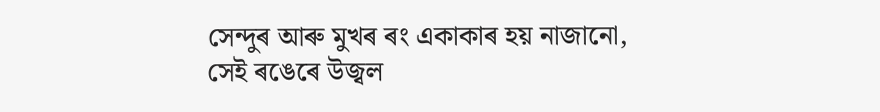সেন্দুৰ আৰু মুখৰ ৰং একাকাৰ হয় নাজানো,
সেই ৰঙেৰে উজ্বল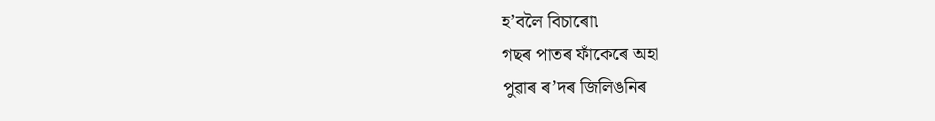হ’বলৈ বিচাৰো৷
গছৰ পাতৰ ফাঁকেৰে অহা
পুৱাৰ ৰ’দৰ জিলিঙনিৰ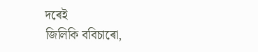দৰেই
জিলিকি ববিচাৰো,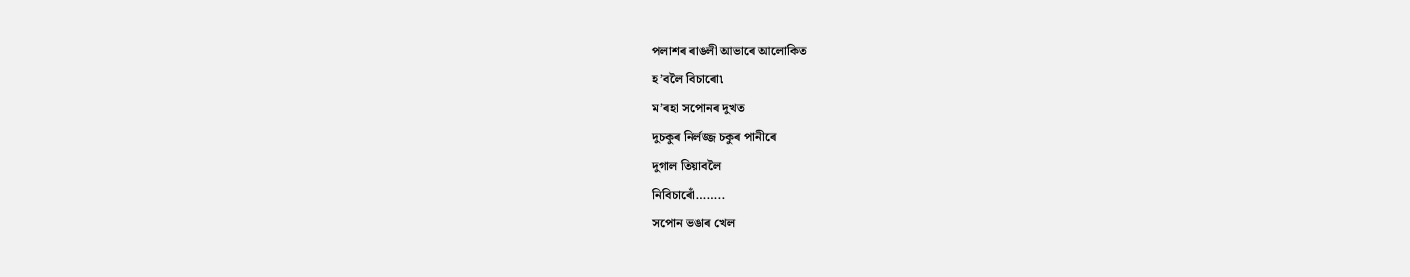পলাশৰ ৰাঙলী আভাৰে আলোকিত
হ’বলৈ বিচাৰো৷
ম’ৰহা সপোনৰ দুখত
দুচকুৰ নিৰ্লজ্জ চকুৰ পানীৰে
দুগাল তিয়াবলৈ
নিবিচাৰোঁ……..
সপোন ভঙাৰ খেল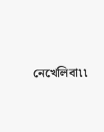নেখেলিবা৷৷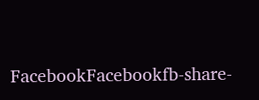FacebookFacebookfb-share-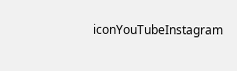iconYouTubeInstagram